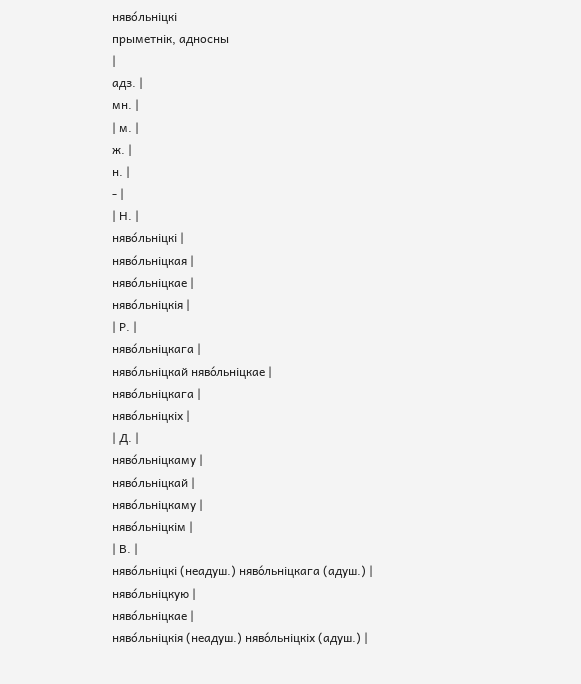няво́льніцкі
прыметнік, адносны
|
адз. |
мн. |
| м. |
ж. |
н. |
- |
| Н. |
няво́льніцкі |
няво́льніцкая |
няво́льніцкае |
няво́льніцкія |
| Р. |
няво́льніцкага |
няво́льніцкай няво́льніцкае |
няво́льніцкага |
няво́льніцкіх |
| Д. |
няво́льніцкаму |
няво́льніцкай |
няво́льніцкаму |
няво́льніцкім |
| В. |
няво́льніцкі (неадуш.) няво́льніцкага (адуш.) |
няво́льніцкую |
няво́льніцкае |
няво́льніцкія (неадуш.) няво́льніцкіх (адуш.) |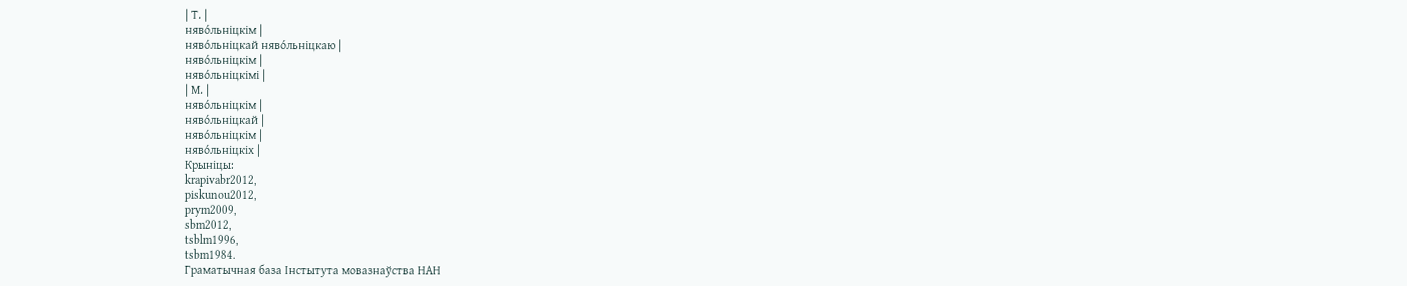| Т. |
няво́льніцкім |
няво́льніцкай няво́льніцкаю |
няво́льніцкім |
няво́льніцкімі |
| М. |
няво́льніцкім |
няво́льніцкай |
няво́льніцкім |
няво́льніцкіх |
Крыніцы:
krapivabr2012,
piskunou2012,
prym2009,
sbm2012,
tsblm1996,
tsbm1984.
Граматычная база Інстытута мовазнаўства НАН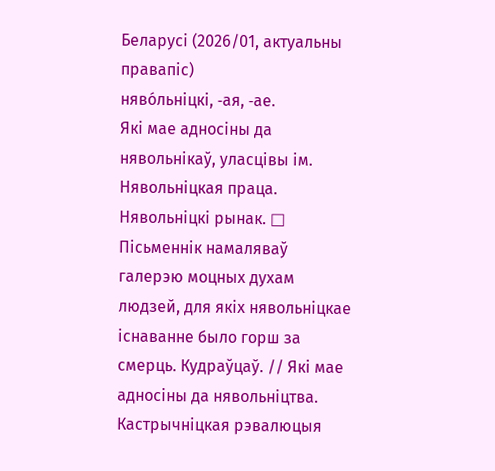Беларусі (2026/01, актуальны правапіс)
няво́льніцкі, ‑ая, ‑ае.
Які мае адносіны да нявольнікаў, уласцівы ім. Нявольніцкая праца. Нявольніцкі рынак. □ Пісьменнік намаляваў галерэю моцных духам людзей, для якіх нявольніцкае існаванне было горш за смерць. Кудраўцаў. // Які мае адносіны да нявольніцтва. Кастрычніцкая рэвалюцыя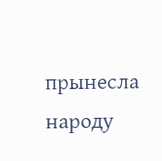прынесла народу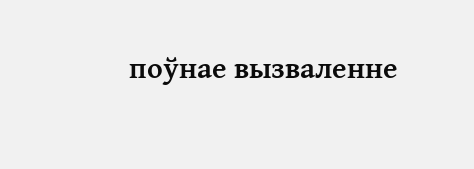поўнае вызваленне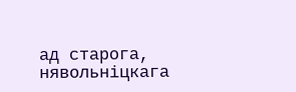ад старога, нявольніцкага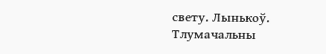свету. Лынькоў.
Тлумачальны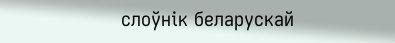слоўнік беларускай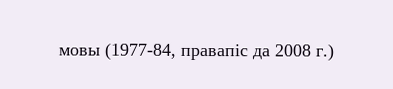мовы (1977-84, правапіс да 2008 г.)